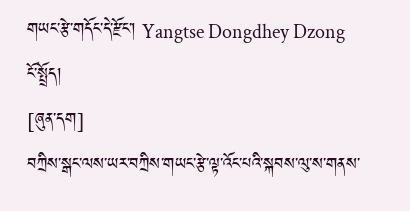གཡང་རྩེ་གདོང་དེ་རྫོང་། Yangtse Dongdhey Dzong
ངོ་སྤྲོད།
[ཞུན་དག]
བཀྲིས་སྒང་ལས་ཡར་བཀྲིས་གཡང་རྩེ་ལྟ་འོང་པའི་སྐབས་ལུ་ས་གནས་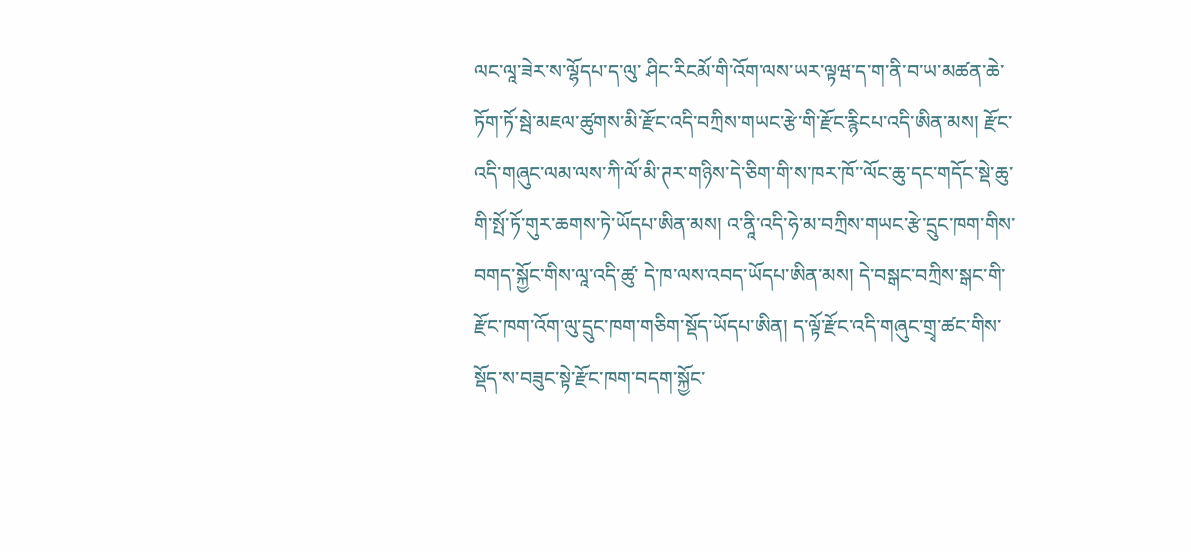ལང་ལཱ་ཟེར་ས་ལྷོདཔ་ད་ལུ་ ཤིང་རིངམོ་གི་འོག་ལས་ཡར་ལྟཝ་ད་ག་ནི་བ་ཡ་མཚན་ཆེ་ཏོག་ཏོ་སྦེ་མཇལ་ཚུགས་མི་རྫོང་འདི་བཀྲིས་གཡང་རྩེ་གི་རྫོང་རྙིངཔ་འདི་ཨིན་མས། རྫོང་འདི་གཞུང་ལམ་ལས་ཀི་ལོ་མི་ཊར་གཉིས་དེ་ཅིག་གི་ས་ཁར་ཁོ་་ལོང་ཆུ་དང་གདོང་སྡེ་ཆུ་གི་སྤོ་ཏོ་གུར་ཆགས་ཏེ་ཡོདཔ་ཨིན་མས། འ་ནཱི་འདི་ཧེ་མ་བཀྲིས་གཡང་རྩེ་དྲུང་ཁག་གིས་བགད་སྐྱོང་གིས་ལཱ་འདི་ཚུ་ དེ་ཁ་ལས་འབད་ཡོདཔ་ཨིན་མས། དེ་བསྒང་བཀྲིས་སྒང་གི་རྫོང་ཁག་འོག་ལུ་དྲུང་ཁག་གཅིག་སྡོད་ཡོདཔ་ཨིན། ད་ལྟོ་རྫོང་འདི་གཞུང་གྲྭ་ཚང་གིས་སྡོད་ས་བཟུང་སྟེ་རྫོང་ཁག་བདག་སྐྱོང་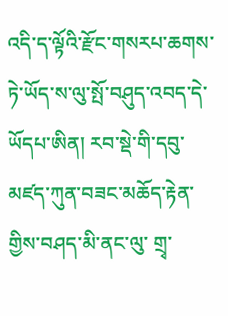འདི་ད་ལྟོའི་རྫོང་གསརཔ་ཆགས་ཏེ་ཡོད་ས་ལུ་སྤོ་བཤུད་འབད་དེ་ཡོདཔ་ཨིན། རབ་སྡེ་གི་དབུ་མཛད་ཀུན་བཟང་མཆོད་རྟེན་གྱིས་བཤད་མི་ནང་ལུ་ གྲྭ་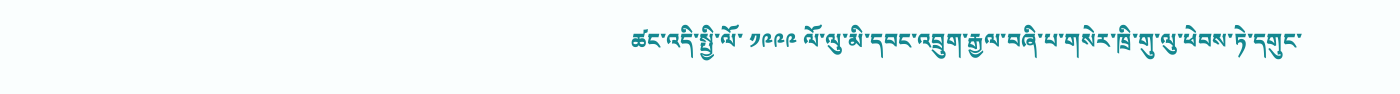ཚང་འདི་སྤྱི་ལོ་ ༡༩༩༩ ལོ་ལུ་མི་དབང་འབྲུག་རྒྱལ་བཞི་པ་གསེར་ཁྲི་གུ་ལུ་ཕེབས་ཏེ་དགུང་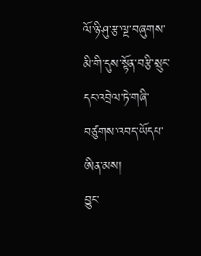ལོ་ཉི་ཤུ་རྩ་ལྔ་བཞུགས་མི་གི་དུས་སྟོན་བརྩི་སྲུང་དང་འབྲེལ་ཏེ་གཞི་བཙུགས་འབད་ཡོདཔ་ཨིན་མས།
བྱུང་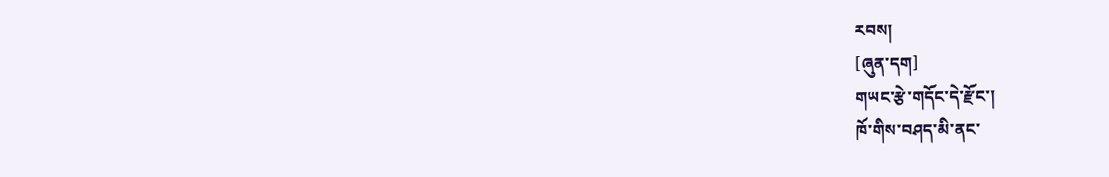རབས།
[ཞུན་དག]
གཡང་རྩེ་གདོང་དེ་རྫོང་།
ཁོ་གིས་བཤད་མི་ནང་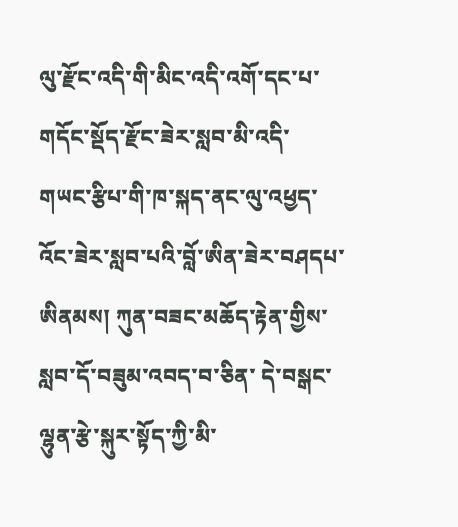ལུ་རྫོང་འདི་གི་མིང་འདི་འགོ་དང་པ་གདོང་སྡོད་རྫོང་ཟེར་སླབ་མི་འདི་ གཡང་རྩིཔ་གི་ཁ་སྐད་ནང་ལུ་འཕྱད་འོང་ཟེར་སླབ་པའི་བློ་ཨིན་ཟེར་བཤདཔ་ཨིནམས། ཀུན་བཟང་མཆོད་རྟེན་གྱིས་སླབ་དོ་བཟུམ་འབད་བ་ཅིན་ དེ་བསྒང་ལྷུན་རྩེ་སྐུར་སྟོད་ཀྱི་མི་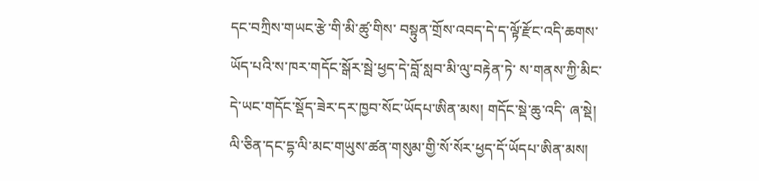དང་བཀྲིས་གཡང་རྩེ་གི་མི་ཚུ་གིས་ བསྟུན་གྲོས་འབད་དེ་ད་ལྟོ་རྫོང་འདི་ཆགས་ཡོད་པའི་ས་ཁར་གདོང་སྒོར་སྦེ་ཕྱད་དེ་བློ་སླབ་མི་ལུ་བརྟེན་ཏེ་ ས་གནས་ཀྱི་མིང་དེ་ཡང་གདོང་སྡོད་ཟེར་དར་ཁྱབ་སོང་ཡོདཔ་ཨིན་མས། གདོང་སྡེ་ཆུ་འདི་ ཞ་སྡེ། ལི་ཅིན་དང་དྷ་ལི་མང་གཡུས་ཚན་གསུམ་གྱི་སོ་སོར་ཕྱད་དོ་ཡོདཔ་ཨིན་མས།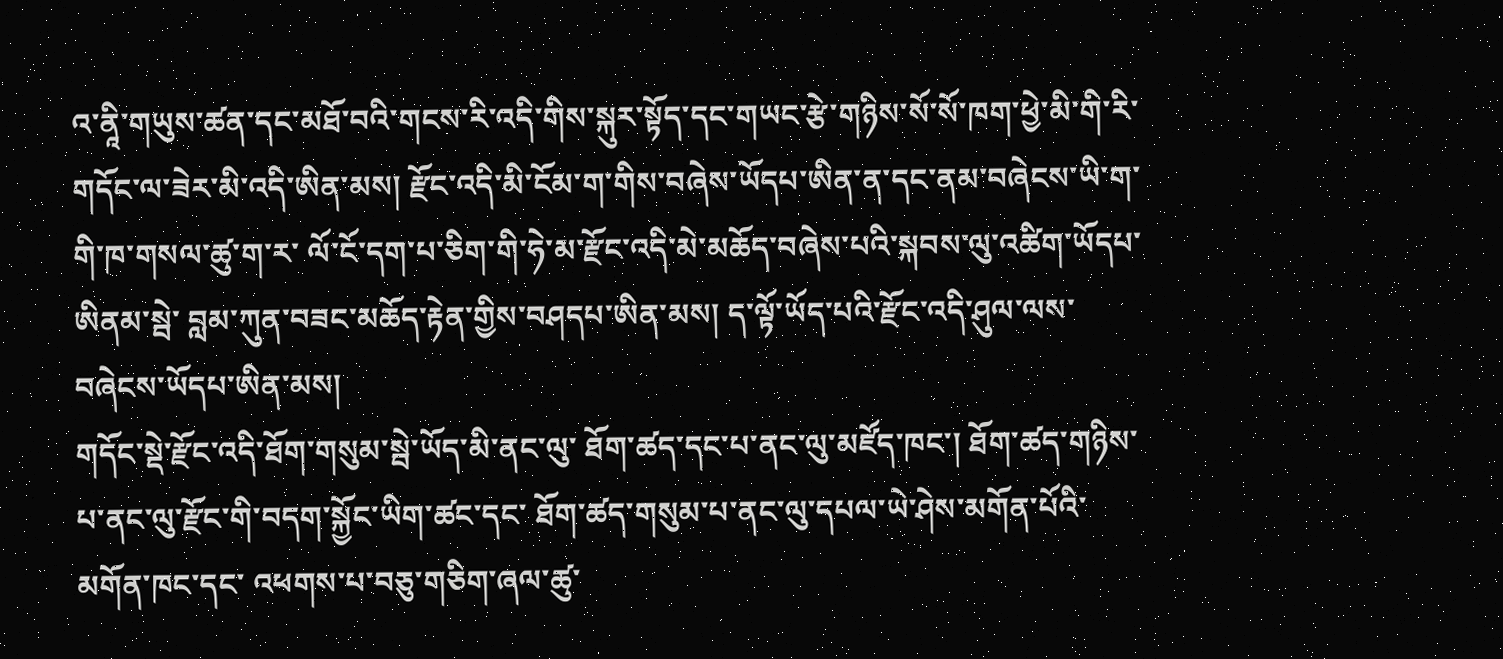འ་ནཱི་གཡུས་ཚན་དང་མཐོ་བའི་གངས་རི་འདི་གིས་སྐུར་སྟོད་དང་གཡང་རྩེ་གཉིས་སོ་སོ་ཁག་ཕྱེ་མི་གི་རི་གདོང་ལ་ཟེར་མི་འདི་ཨིན་མས། རྫོང་འདི་མི་ངོམ་ག་གིས་བཞེས་ཡོདཔ་ཨིན་ན་དང་ནམ་བཞེངས་ཡི་ག་གི་ཁ་གསལ་ཚུ་ག་ར་ ལོ་ངོ་དག་པ་ཅིག་གི་ཧེ་མ་རྫོང་འདི་མེ་མཆོད་བཞེས་པའི་སྐབས་ལུ་འཚིག་ཡོདཔ་ཨིནམ་སྦེ་ བླམ་ཀུན་བཟང་མཆོད་རྟེན་གྱིས་བཤདཔ་ཨིན་མས། ད་ལྟོ་ཡོད་པའི་རྫོང་འདི་ཤུལ་ལས་བཞེངས་ཡོདཔ་ཨིན་མས།
གདོང་སྡེ་རྫོང་འདི་ཐོག་གསུམ་སྦེ་ཡོད་མི་ནང་ལུ་ ཐོག་ཚད་དང་པ་ནང་ལུ་མཛོད་ཁང་། ཐོག་ཚད་གཉིས་པ་ནང་ལུ་རྫོང་གི་བདག་སྐྱོང་ཡིག་ཚང་དང་ ཐོག་ཚད་གསུམ་པ་ནང་ལུ་དཔལ་ཡེ་ཤེས་མགོན་པོའི་མགོན་ཁང་དང་ འཕགས་པ་བཅུ་གཅིག་ཞལ་ཚུ་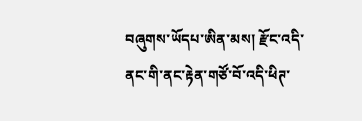བཞུགས་ཡོདཔ་ཨིན་མས། རྫོང་འདི་ནང་གི་ནང་རྟེན་གཙོ་བོ་འདི་ཕིཊ་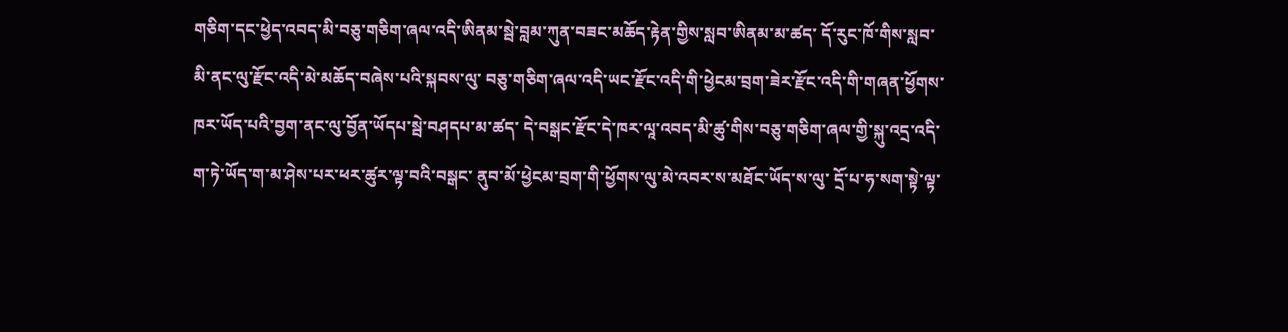གཅིག་དང་ཕྱེད་འབད་མི་བཅུ་གཅིག་ཞལ་འདི་ཨིནམ་སྦེ་བླམ་ཀུན་བཟང་མཆོད་རྟེན་གྱིས་སླབ་ཨིནམ་མ་ཚད་ དོ་རུང་ཁོ་གིས་སླབ་མི་ནང་ལུ་རྫོང་འདི་མེ་མཆོད་བཞེས་པའི་སྐབས་ལུ་ བཅུ་གཅིག་ཞལ་འདི་ཡང་རྫོང་འདི་གི་ཕྱེངམ་བྲག་ཟེར་རྫོང་འདི་གི་གཞན་ཕྱོགས་ཁར་ཡོད་པའི་བྱག་ནང་ལུ་བྱོན་ཡོདཔ་སྦེ་བཤདཔ་མ་ཚད་ དེ་བསྒང་རྫོང་དེ་ཁར་ལཱ་འབད་མི་ཚུ་གིས་བཅུ་གཅིག་ཞལ་གྱི་སྐུ་འདྲ་འདི་ག་ཏེ་ཡོད་ག་མ་ཤེས་པར་ཕར་ཚུར་ལྟ་བའི་བསྒང་ ནུབ་མོ་ཕྱེངམ་བྲག་གི་ཕྱོགས་ལུ་མེ་འབར་ས་མཐོང་ཡོད་ས་ལུ་ དྲོ་པ་ཧ་སག་སྟེ་ལྟ་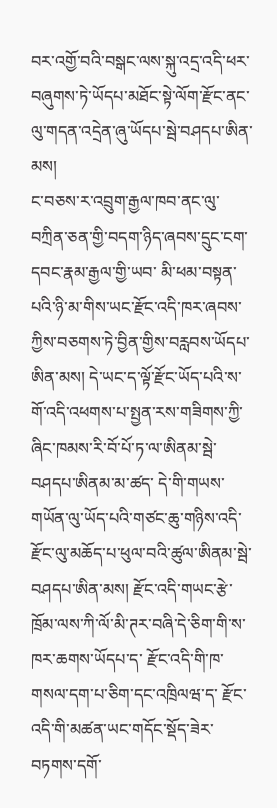བར་འགྱོ་བའི་བསྒང་ལས་སྐུ་འདྲ་འདི་ཕར་བཞུགས་ཏེ་ཡོདཔ་མཐོང་སྟེ་ལོག་རྫོང་ནང་ལུ་གདན་འདྲེན་ཞུ་ཡོདཔ་སྦེ་བཤདཔ་ཨིན་མས།
ང་བཅས་ར་འབྲུག་རྒྱལ་ཁབ་ནང་ལུ་བཀྲིན་ཅན་གྱི་བདག་ཉིད་ཞབས་དྲུང་ངག་དབང་རྣམ་རྒྱལ་གྱི་ཡབ་ མི་ཕམ་བསྟན་པའི་ཉི་མ་གིས་ཡང་རྫོང་འདི་ཁར་ཞབས་ཀྱིས་བཅགས་ཏེ་བྱིན་གྱིས་བརླབས་ཡོདཔ་ཨིན་མས། དེ་ཡང་ད་ལྟོ་རྫོང་ཡོད་པའི་ས་གོ་འདི་འཕགས་པ་སྤྱན་རས་གཟིགས་ཀྱི་ཞིང་ཁམས་རི་བོ་པོ་ཏ་ལ་ཨིནམ་སྦེ་བཤདཔ་ཨིནམ་མ་ཚད་ དེ་གི་གཡས་གཡོན་ལུ་ཡོད་པའི་གཙང་ཆུ་གཉིས་འདི་རྫོང་ལུ་མཆོད་པ་ཕུལ་བའི་ཚུལ་ཨིནམ་སྦེ་བཤདཔ་ཨིན་མས། རྫོང་འདི་གཡང་རྩེ་ཁྲོམ་ལས་ཀི་ལོ་མི་ཊར་བཞི་དེ་ཅིག་གི་ས་ཁར་ཆགས་ཡོདཔ་ད་ རྫོང་འདི་གི་ཁ་གསལ་དག་པ་ཅིག་དང་འཁྲིལཝ་ད་ རྫོང་འདི་གི་མཚན་ཡང་གདོང་སྡོད་ཟེར་བཏགས་དགོ་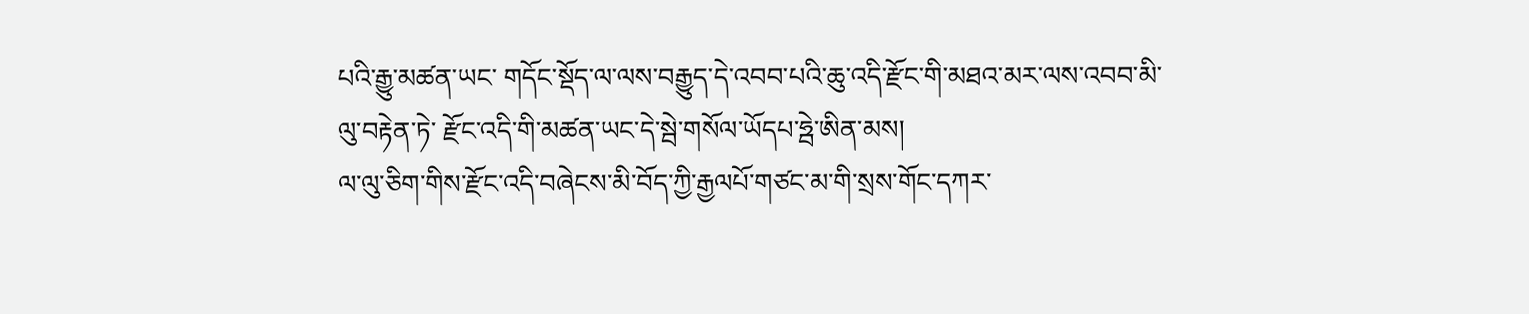པའི་རྒྱུ་མཚན་ཡང་ གདོང་སྡོད་ལ་ལས་བརྒྱུད་དེ་འབབ་པའི་ཆུ་འདི་རྫོང་གི་མཐའ་མར་ལས་འབབ་མི་ལུ་བརྟེན་ཏེ་ རྫོང་འདི་གི་མཚན་ཡང་དེ་སྦེ་གསོལ་ཡོདཔ་ཧྦེ་ཨིན་མས།
ལ་ལུ་ཅིག་གིས་རྫོང་འདི་བཞེངས་མི་བོད་ཀྱི་རྒྱལཔོ་གཙང་མ་གི་སྲས་གོང་དཀར་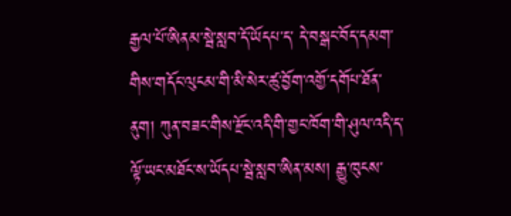རྒྱལ་པོ་ཨིནམ་སྦེ་སླབ་དོ་ཡོདཔ་ད་ དེ་བསྒང་བོད་དམག་གིས་གདོང་ལུངམ་གི་མི་སེར་ཚུ་བྱོག་འགྱོ་དགོཔ་ཐོན་ནུག། ཀུན་བཟང་གིས་རྫོང་འདི་གི་གྱང་ཁོག་གི་ཤུལ་འདི་ད་ལྟོ་ཡང་མཐོང་ས་ཡོདཔ་སྦེ་སླབ་ཨིན་མས། རྒྱུ་ཁུངས་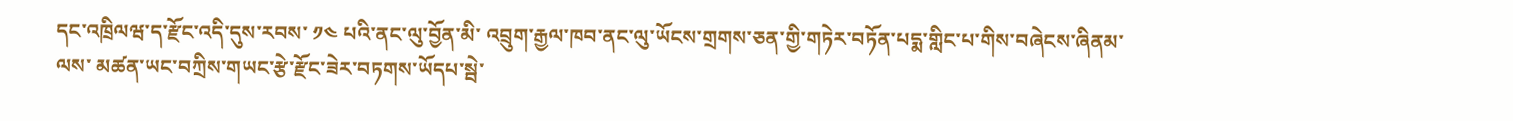དང་འཁྲིལཝ་ད་རྫོང་འདི་དུས་རབས་ ༡༤ པའི་ནང་ལུ་བྱོན་མི་ འབྲུག་རྒྱལ་ཁབ་ནང་ལུ་ཡོངས་གྲགས་ཅན་གྱི་གཏེར་བཏོན་པདྨ་གླིང་པ་གིས་བཞེངས་ཞིནམ་ལས་ མཚན་ཡང་བཀྲིས་གཡང་རྩེ་རྫོང་ཟེར་བཏགས་ཡོདཔ་སྦེ་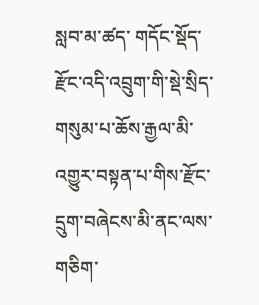སླབ་མ་ཚད་ གདོང་སྡོད་རྫོང་འདི་འབྲུག་གི་སྡེ་སྲིད་གསུམ་པ་ཆོས་རྒྱལ་མི་འགྱུར་བསྟན་པ་གིས་རྫོང་དྲུག་བཞེངས་མི་ནང་ལས་གཅིག་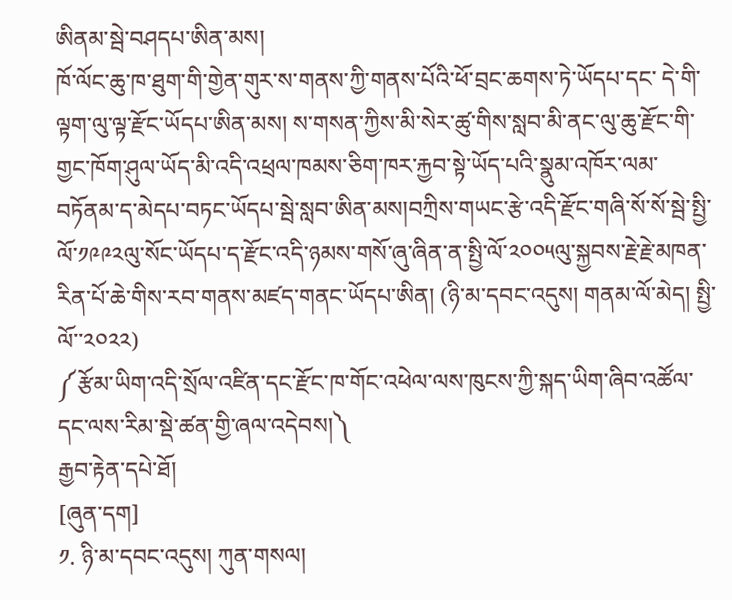ཨིནམ་སྦེ་བཤདཔ་ཨིན་མས།
ཁོ་ལོང་ཆུ་ཁ་ཐུག་གི་གྱེན་གུར་ས་གནས་ཀྱི་གནས་པོའི་ཕོ་བྲང་ཆགས་ཏེ་ཡོདཔ་དང་ དེ་གི་ལྟག་ལུ་ལྟ་རྫོང་ཡོདཔ་ཨིན་མས། ས་གསན་ཀྱིས་མི་སེར་ཚུ་གིས་སླབ་མི་ནང་ལུ་ཆུ་རྫོང་གི་གྱང་ཁོག་ཤུལ་ཡོད་མི་འདི་འཕྲལ་ཁམས་ཅིག་ཁར་རྐྱབ་སྟེ་ཡོད་པའི་སྣུམ་འཁོར་ལམ་བཏོནམ་ད་མེདཔ་བཏང་ཡོདཔ་སྦེ་སླབ་ཨིན་མས།བཀྲིས་གཡང་རྩེ་འདི་རྫོང་གཞི་སོ་སོ་སྦེ་སྤྱི་ལོ་༡༩༩༢ལུ་སོང་ཡོདཔ་ད་རྫོང་འདི་ཉམས་གསོ་ཞུ་ཞིན་ན་སྤྱི་ལོ་༢༠༠༥ལུ་སྐྱབས་རྗེ་རྗེ་མཁན་རིན་པོ་ཆེ་གིས་རབ་གནས་མཛད་གནང་ཡོདཔ་ཨིན། (ཉི་མ་དབང་འདུས། གནམ་ལོ་མེད། སྤྱི་ལོ་་༢༠༢༢)
༼རྩོམ་ཡིག་འདི་སྲོལ་འཛིན་དང་རྫོང་ཁ་གོང་འཕེལ་ལས་ཁུངས་ཀྱི་སྐད་ཡིག་ཞིབ་འཚོལ་དང་ལས་རིམ་སྡེ་ཚན་གྱི་ཞལ་འདེབས།༽
རྒྱབ་རྟེན་དཔེ་ཐོ།
[ཞུན་དག]
༡. ཉི་མ་དབང་འདུས། ཀུན་གསལ།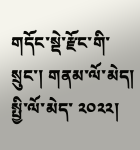གདོང་སྡེ་རྫོང་གི་སྲུང་། གནམ་ལོ་མེད། སྤྱི་ལོ་མེད་ ༢༠༢༢།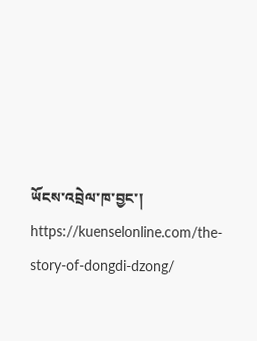ཡོངས་འབྲེལ་ཁ་བྱང་། https://kuenselonline.com/the-story-of-dongdi-dzong/